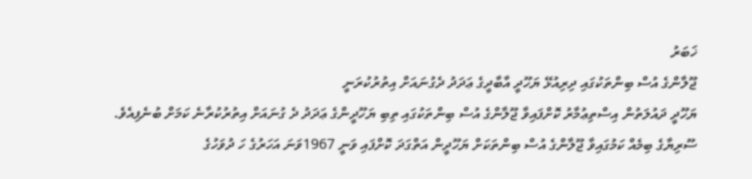ޚަބަރު
ޖޫލާންގެ އުސް ބިންތަކުގައި ދިރިއުޅޭ ޔަހޫދީ އާބާދީގެ ޢަދަދު ދެގުނައަށް އިތުރުކުރަނީ
ޔަހޫދީ ދައުލަތުން އިސްތިޢުމާރު ކޮށްފައިވާ ޖޫލާންގެ އުސް ބިންތަކުގައި ތިބި ޔަހޫދީންގެ ޢަދަދު ދެ ގުނައަށް އިތުރުކުރާނެ ކަމަށް ބުނެފިއެވެ.
ސޫރިޔާގެ ބިމެއް ކަމުގައިވާ ޖޫލާންގެ އުސް ބިންތަކަށް ޔަހޫދީން އަތްގަދަ ކޮށްފައި ވަނީ 1967ވަނަ އަހަރުގެ ހަ ދުވަހުގެ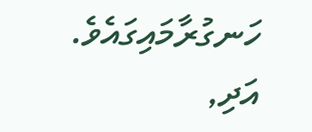ހަނގުރާމައިގައެވެ. އަދި,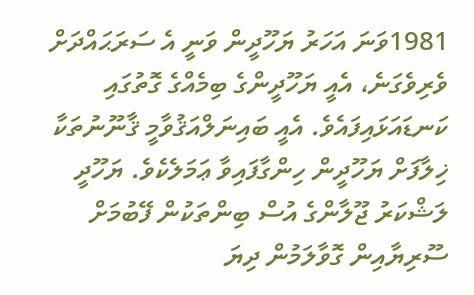1981ވަނަ އަހަރު ޔަހޫދީން ވަނީ އެ ސަރަޙައްދަށް ވެރިވެގަނެ، އެއީ ޔަހޫދީންގެ ބިމެއްގެ ގޮތުގައި ކަނޑައަޅައިފައެވެ. އެއީ ބައިނަލްއަޤުވާމީ ޤާނޫނުތަކާ ޚިލާފަށް ޔަހޫދީން ހިންގާފައިވާ ޢަމަލެކެވެ. ޔަހޫދީ ލަޝްކަރު ޖޫލާންގެ އުސް ބިންތަކުން ފޭބުމަށް ސޫރިޔާއިން ގޮވާލަމުން ދިޔަ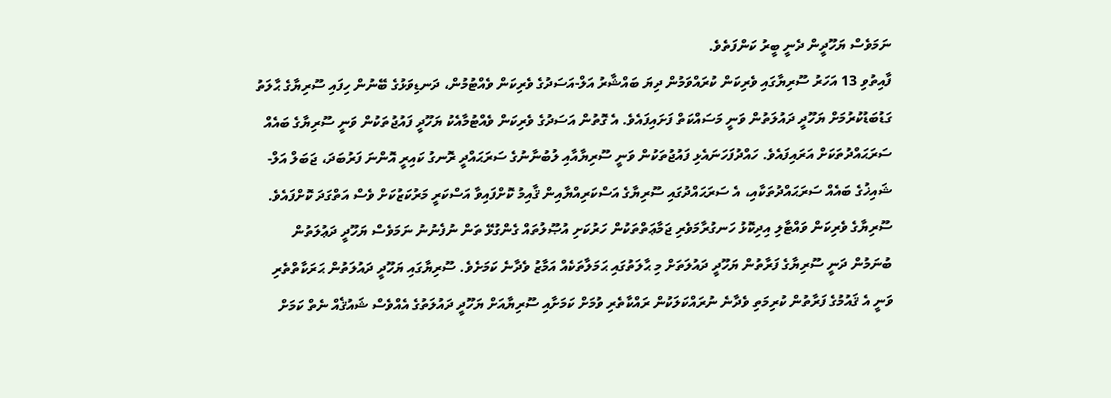ނަމަވެސް ޔަހޫދީން ދެނީ ބީރު ކަންފަތެވެ.
ފާއިތުވި 13 އަހަރު ސޫރިޔާގައި ވެރިކަން ކުރައްވަމުން ދިޔަ ބައްޝާރު އަލް-އަސަދުގެ ވެރިކަން ވެއްޓުމުން، ދަނޑިވަޅުގެ ބޭނުން ހިފައި ސޫރިޔާގެ ޙާލަތު ގަޑުބަޑުކުރުމަށް ޔަހޫދީ ދައުލަތުން ވަނީ މަސައްކަތް ފަށައިފައެވެ. އެ ގޮތުން އަސަދުގެ ވެރިކަން ވެއްޓުމާއެކު ޔަހޫދީ ފައުޖުތަކުން ވަނީ ސޫރިޔާގެ ބައެއް ސަރަޙައްދުތަކަށް އަރައިފައެވެ. ހައްދުފަހަނައެޅި ފައުޖުތަކުން ވަނީ ސޫރިޔާއާއި ލުބުނާނުގެ ސަރަޙައްދީ ރޮނގު ކައިރީ އޮންނަ ފަރުބަދަ، ޖަބަލް އަލް-ޝައިޚުގެ ބައެއް ސަރަޙައްދުތަކާއި، އެ ސަރަޙައްދުގައި ސޫރިޔާގެ އަސްކަރިއްޔާއިން ޤާއިމު ކޮށްފައިވާ އަސްކަރީ މަރުކަޒުކަށް ވެސް އަތްގަދަ ކޮށްފައެވެ. ސޫރިޔާގެ ވެރިކަން ވައްޓާލި އިދިކޮޅު ހަނގުރާމަވެރި ޖަމާޢަތްތަކުން ހަރުކަށި އުޞޫލުތައް ގެންގުޅޭ ތަން ނުފެނުނު ނަމަވެސް ޔަހޫދީ ދަޢުލަތުން ބުނަމުން ދަނީ ސޫރިޔާގެ ފަރާތުން ޔަހޫދީ ދައުލަތަށް މި ޙާލަތުގައި ޙަމަލާތަކެއް އަމާޒު ވެދާނެ ކަމަށެވެ. ސޫރިޔާގައި ޔަހޫދީ ދައުލަތުން ޙަރަކާތްތެރި ވަނީ އެ ޤައުމުގެ ފަރާތުން ކުރިމަތި ވެދާނެ ނުރައްކަލަކުން ރައްކާތެރި ވުމަށް ކަމަށާއި ސޫރިޔާއަށް ޔަހޫދީ ދައުލަތުގެ އެއްވެސް ޝައުޤެއް ނެތް ކަމަށް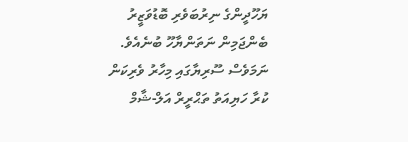ޔަހޫދީންގެ ނިރުބަވެރި ބޮޑުވަޒީރު ބެންޖަމިން ނަތަންޔާހޫ ބުނެއެވެ.
ނަމަވެސް ސޫރިޔާގައި މިހާރު ވެރިކަން ކުރާ ހަޔިއަތު ތަޙްރީރް އަލް-ޝާމް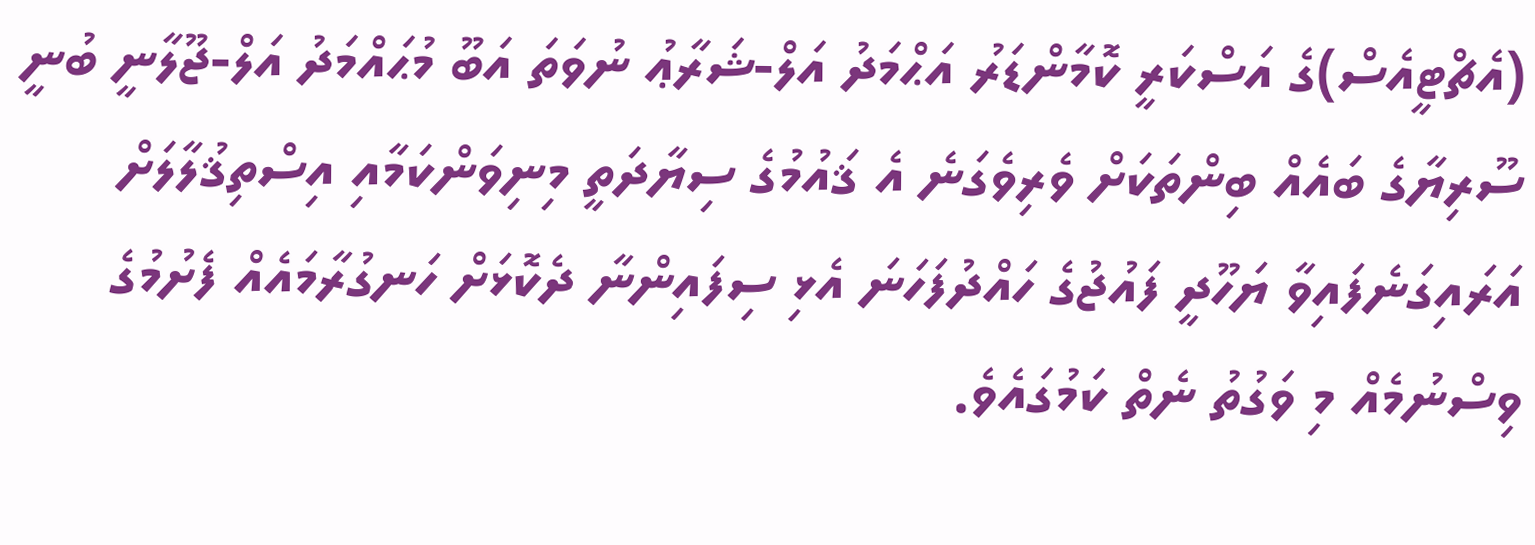(އެޗްޓީއެސް)ގެ އަސްކަރީ ކޮމާންޑަރު އަޙްމަދު އަލް-ޝަރާޢު ނުވަތަ އަބޫ މުޙައްމަދު އަލް-ޖޫލާނީ ބުނީ ސޫރިޔާގެ ބައެއް ބިންތަކަށް ވެރިވެގަނެ އެ ޤައުމުގެ ސިޔާދަތީ މިނިވަންކަމާއި އިސްތިޤުލާލަށް އަރައިގަނެފައިވާ ޔަހޫދީ ފައުޖުގެ ހައްދުފަހަނަ އެޅި ސިފައިންނާ ދެކޮޅަށް ހަނގުރާމައެއް ފެށުމުގެ ވިސްނުމެއް މި ވަގުތު ނެތް ކަމުގައެވެ.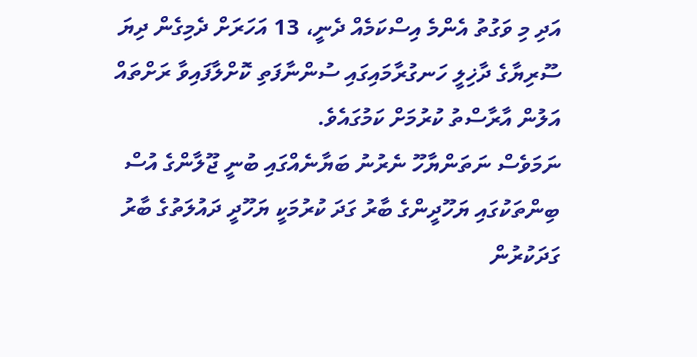އަދި މި ވަގުތު އެންމެ އިސްކަމެއް ދެނީ، 13 އަހަރަށް ދެމިގެން ދިޔަ ސޫރިޔާގެ ދާޚިލީ ހަނގުރާމައިގައި ސުންނާފަތި ކޮށްލާފައިވާ ރަށްތައް އަލުން އާރާސްތު ކުރުމަށް ކަމުގައެވެ.
ނަމަވެސް ނަތަންޔާހޫ ނެރުނު ބަޔާނެއްގައި ބުނީ ޖޫލާންގެ އުސް ބިންތަކުގައި ޔަހޫދީންގެ ބާރު ގަދަ ކުރުމަކީ ޔަހޫދީ ދައުލަތުގެ ބާރު ގަދަކުރުން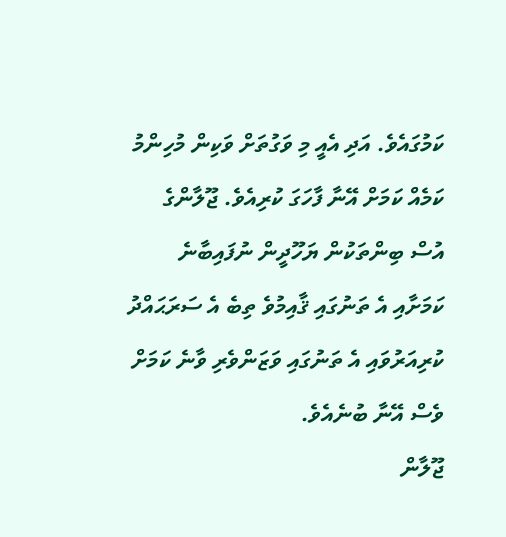ކަމުގައެވެ. އަދި އެއީ މި ވަގުތަށް ވަކިން މުހިންމު ކަމެއް ކަމަށް އޭނާ ފާހަގަ ކުރިއެވެ. ޖޫލާންގެ އުސް ބިންތަކުން ޔަހޫދީން ނުފައިބާނެ ކަމަށާއި އެ ތަނުގައި ޤާއިމުވެ ތިބެ އެ ސަރަޙައްދު ކުރިއަރުވައި އެ ތަނުގައި ވަޒަންވެރި ވާނެ ކަމަށް ވެސް އޭނާ ބުނެއެވެ.
ޖޫލާން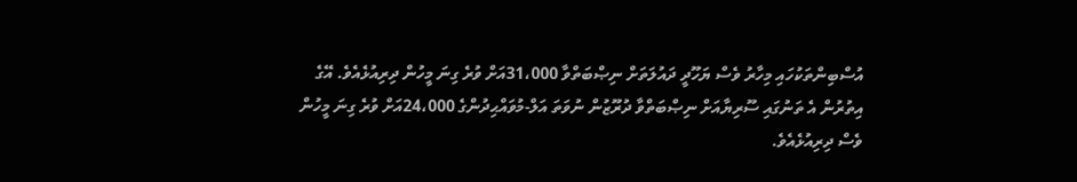އުސްބިންތަކުހައި މިހާރު ވެސް ޔަހޫދީ ދައުލަތަށް ނިޞްބަތްވާ 31،000އަށް ވުރެ ގިނަ މީހުން ދިރިއުޅެއެވެ. އޭގެ އިތުރުން އެ ތަނުގައި ސޫރިޔާއަށް ނިޞްބަތްވާ ދުރޫޒުން ނުވަތަ އަލް-މުވައްޙިދުންގެ 24،000އަށް ވުރެ ގިނަ މީހުން ވެސް ދިރިއުޅެއެވެ.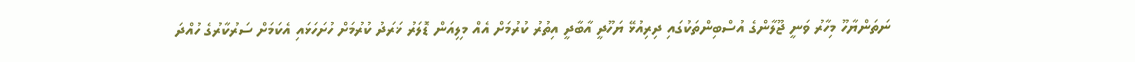ނަތަންޔާހޫ މިހާރު ވަނީ ޖޫލާންގެ އުސްބިންތަކުގައި ދިރިއުޅޭ ޔަހޫދީ އާބާދީ އިތުރު ކުރުމަށް އެއް މިލިއަން ޑޮލަރު ޚަރަދު ކުރުމަށް ހުށަހަޅައި އެކަމަށް ސަރުކާރުގެ ހުއްދަ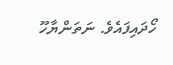ހޯދައިފައެވެ. ނަތަންޔާހޫ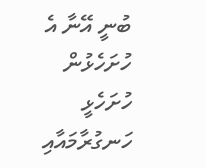ބުނީ އޭނާ އެ ހުށަހެޅުން ހުށަހެޅީ ހަނގުރާމައާއި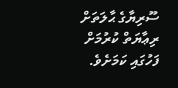ސޫރިޔާގެ ޙާލަތަށް ރިޢާޔަތް ކުރުމަށް ފަހުގައި ކަމަށެވެ.